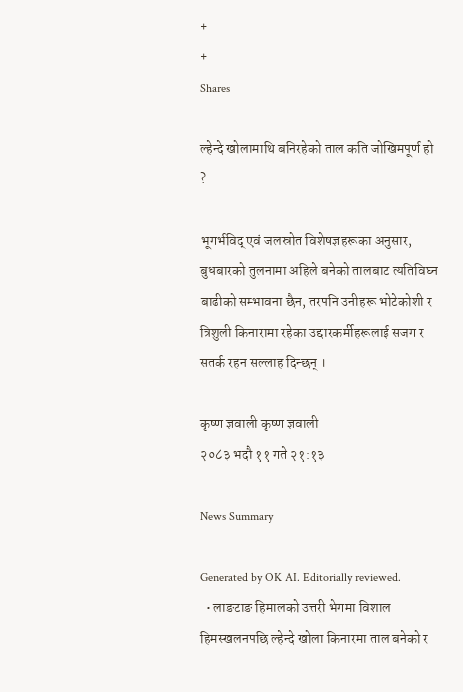+
+
Shares

ल्हेन्दे खोलामाथि बनिरहेको ताल कति जोखिमपूर्ण हो ?

भूगर्भविद् एवं जलस्रोत विशेषज्ञहरूका अनुसार, बुधबारको तुलनामा अहिले बनेको तालबाट त्यतिविघ्न बाढीको सम्भावना छैन, तरपनि उनीहरू भोटेकोशी र त्रिशुली किनारामा रहेका उद्दारकर्मीहरूलाई सजग र सतर्क रहन सल्लाह दिन्छन् ।

कृष्ण ज्ञवाली कृष्ण ज्ञवाली
२०८३ भदौ ११ गते २१:१३

News Summary

Generated by OK AI. Editorially reviewed.
  • लाङटाङ हिमालको उत्तरी भेगमा विशाल हिमस्खलनपछि ल्हेन्दे खोला किनारमा ताल बनेको र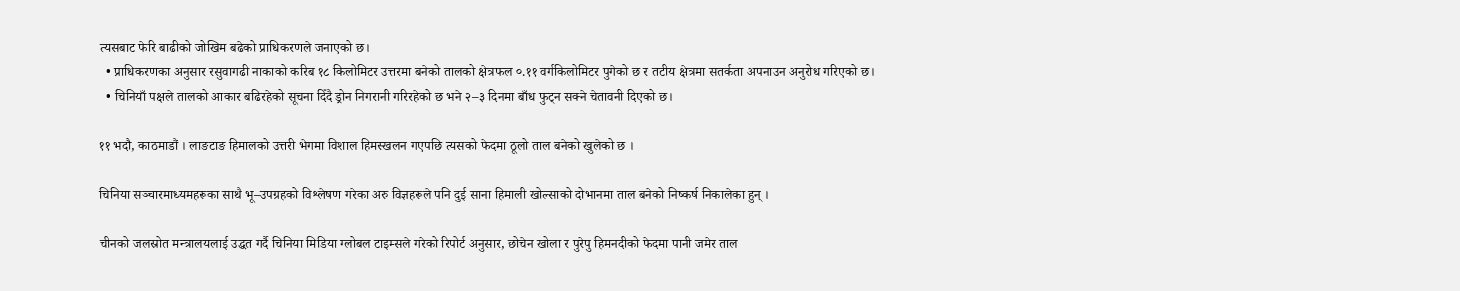त्यसबाट फेरि बाढीको जोखिम बढेको प्राधिकरणले जनाएको छ।
  • प्राधिकरणका अनुसार रसुवागढी नाकाको करिब १८ किलोमिटर उत्तरमा बनेको तालको क्षेत्रफल ०.११ वर्गकिलोमिटर पुगेको छ र तटीय क्षेत्रमा सतर्कता अपनाउन अनुरोध गरिएको छ।
  • चिनियाँ पक्षले तालको आकार बढिरहेको सूचना दिँदै ड्रोन निगरानी गरिरहेको छ भने २–३ दिनमा बाँध फुट्न सक्ने चेतावनी दिएको छ।

११ भदौ, काठमाडौं । लाङटाङ हिमालको उत्तरी भेगमा विशाल हिमस्खलन गएपछि त्यसको फेदमा ठूलो ताल बनेको खुलेको छ ।

चिनिया सञ्चारमाध्यमहरूका साथै भू–उपग्रहको विश्लेषण गरेका अरु विज्ञहरूले पनि दुई साना हिमाली खोल्साको दोभानमा ताल बनेको निष्कर्ष निकालेका हुन् ।

चीनको जलस्रोत मन्त्रालयलाई उद्धत गर्दै चिनिया मिडिया ग्लोबल टाइम्सले गरेको रिपोर्ट अनुसार, छोचेन खोला र पुरेपु हिमनदीको फेदमा पानी जमेर ताल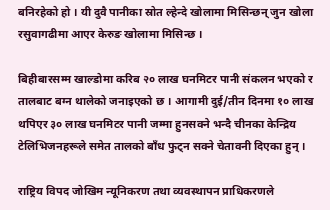बनिरहेको हो । यी दुवै पानीका स्रोत ल्हेन्दे खोलामा मिसिन्छन् जुन खोला रसुवागढीमा आएर केरुङ खोलामा मिसिन्छ ।

बिहीबारसम्म खाल्डोमा करिब २० लाख घनमिटर पानी संकलन भएको र तालबाट बग्न थालेको जनाइएको छ । आगामी दुई/तीन दिनमा १० लाख थपिएर ३० लाख घनमिटर पानी जम्मा हुनसक्ने भन्दै चीनका केन्द्रिय टेलिभिजनहरूले समेत तालको बाँध फुट्न सक्ने चेतावनी दिएका हुन् ।

राष्ट्रिय विपद जोखिम न्यूनिकरण तथा व्यवस्थापन प्राधिकरणले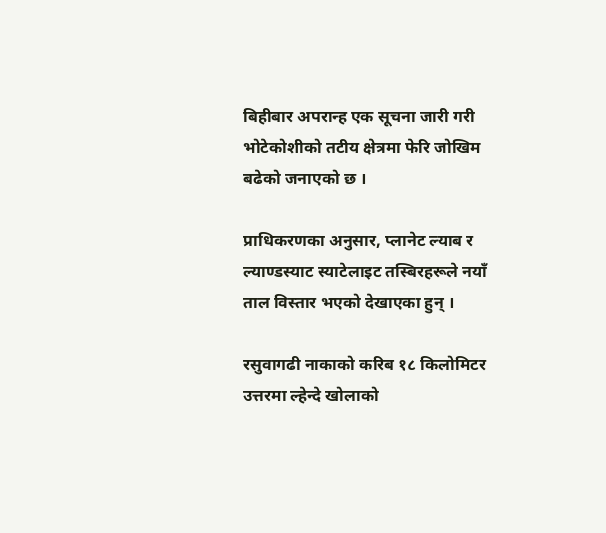बिहीबार अपरान्ह एक सूचना जारी गरी भोटेकोशीको तटीय क्षेत्रमा फेरि जोखिम बढेको जनाएको छ ।

प्राधिकरणका अनुसार, प्लानेट ल्याब र ल्याण्डस्याट स्याटेलाइट तस्बिरहरूले नयाँ ताल विस्तार भएको देखाएका हुन् ।

रसुवागढी नाकाको करिब १८ किलोमिटर उत्तरमा ल्हेन्दे खोलाको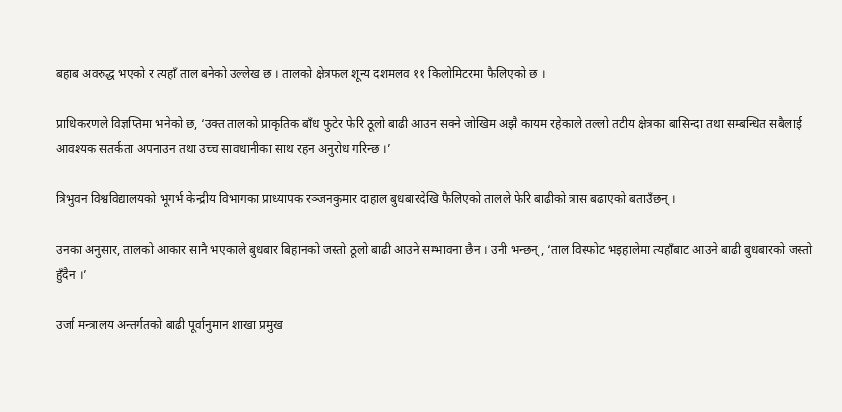बहाब अवरुद्ध भएको र त्यहाँ ताल बनेको उल्लेख छ । तालको क्षेत्रफल शून्य दशमलव ११ किलोमिटरमा फैलिएको छ ।

प्राधिकरणले विज्ञप्तिमा भनेको छ, ‘उक्त तालको प्राकृतिक बाँध फुटेर फेरि ठूलो बाढी आउन सक्ने जोखिम अझै कायम रहेकाले तल्लो तटीय क्षेत्रका बासिन्दा तथा सम्बन्धित सबैलाई आवश्यक सतर्कता अपनाउन तथा उच्च सावधानीका साथ रहन अनुरोध गरिन्छ ।’

त्रिभुवन विश्वविद्यालयको भूगर्भ केन्द्रीय विभागका प्राध्यापक रञ्जनकुमार दाहाल बुधबारदेखि फैलिएको तालले फेरि बाढीको त्रास बढाएको बताउँछन् ।

उनका अनुसार, तालको आकार सानै भएकाले बुधबार बिहानको जस्तो ठूलो बाढी आउने सम्भावना छैन । उनी भन्छन्, ‘ताल विस्फोट भइहालेमा त्यहाँबाट आउने बाढी बुधबारको जस्तो हुँदैन ।’

उर्जा मन्त्रालय अन्तर्गतको बाढी पूर्वानुमान शाखा प्रमुख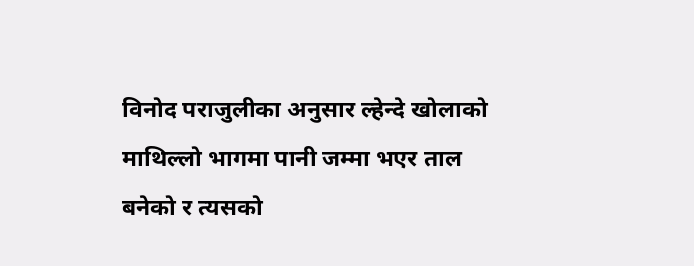विनोद पराजुलीका अनुसार ल्हेन्दे खोलाको माथिल्लो भागमा पानी जम्मा भएर ताल बनेको र त्यसको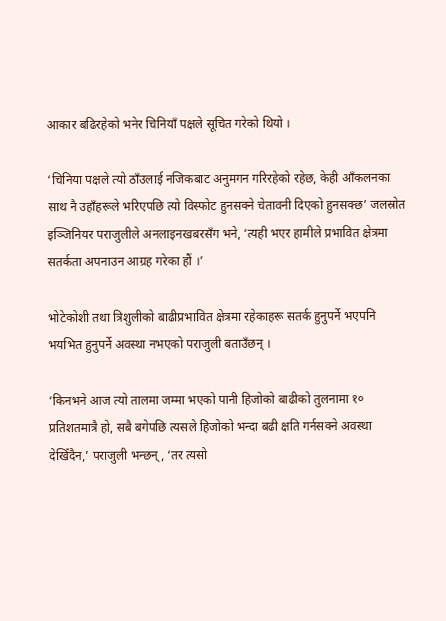आकार बढिरहेको भनेर चिनियाँ पक्षले सूचित गरेको थियो ।

‘चिनिया पक्षले त्यो ठाँउलाई नजिकबाट अनुमगन गरिरहेको रहेछ, केही आँकलनका साथ नै उहाँहरूले भरिएपछि त्यो विस्फोट हुनसक्ने चेतावनी दिएको हुनसक्छ’ जलस्रोत इञ्जिनियर पराजुलीले अनलाइनखबरसँग भने, ‘त्यही भएर हामीले प्रभावित क्षेत्रमा सतर्कता अपनाउन आग्रह गरेका हौं ।’

भोटेकोशी तथा त्रिशुलीको बाढीप्रभावित क्षेत्रमा रहेकाहरू सतर्क हुनुपर्ने भएपनि भयभित हुनुपर्ने अवस्था नभएको पराजुली बताउँछन् ।

‘किनभने आज त्यो तालमा जम्मा भएको पानी हिजोको बाढीको तुलनामा १० प्रतिशतमात्रै हो, सबै बगेपछि त्यसले हिजोको भन्दा बढी क्षति गर्नसक्ने अवस्था देखिँदैन,’ पराजुली भन्छन्, ‘तर त्यसो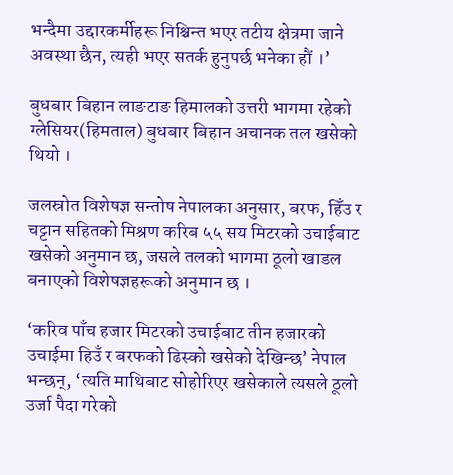भन्दैमा उद्दारकर्मीहरू निश्चिन्त भएर तटीय क्षेत्रमा जाने अवस्था छैन, त्यही भएर सतर्क हुनुपर्छ भनेका हौं ।’

बुधबार बिहान लाङटाङ हिमालको उत्तरी भागमा रहेको ग्लेसियर(हिमताल) बुधबार बिहान अचानक तल खसेको थियो ।

जलस्रोत विशेषज्ञ सन्तोष नेपालका अनुसार, बरफ, हिँउ र चट्टान सहितको मिश्रण करिब ५५ सय मिटरको उचाईबाट खसेको अनुमान छ, जसले तलको भागमा ठूलो खाडल बनाएको विशेषज्ञहरूको अनुमान छ ।

‘करिव पाँच हजार मिटरको उचाईबाट तीन हजारको उचाईमा हिउँ र बरफको ढिस्को खसेको देखिन्छ’ नेपाल भन्छन्, ‘त्यति माथिबाट सोहोरिएर खसेकाले त्यसले ठूलो उर्जा पैदा गरेको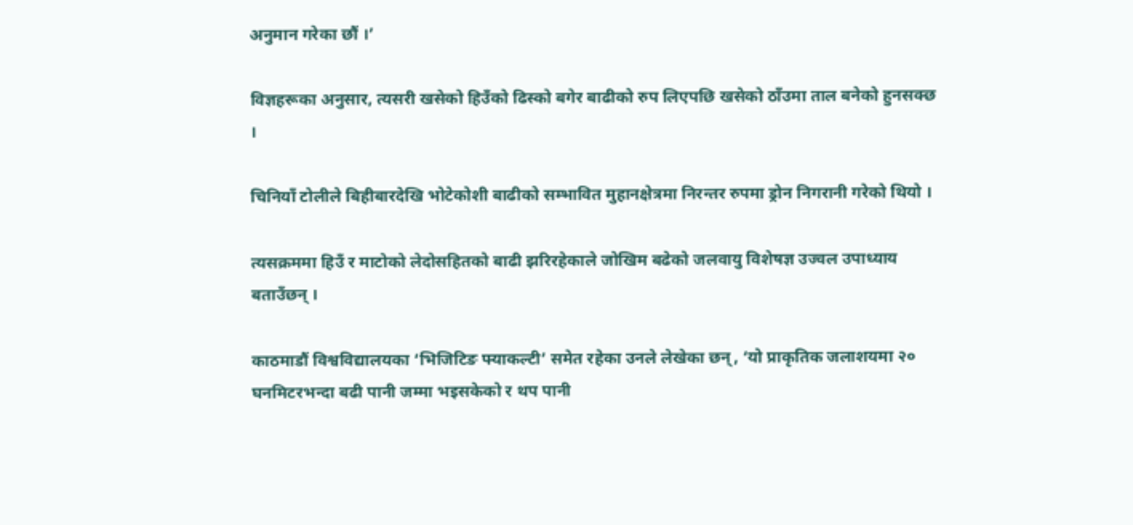अनुमान गरेका छौं ।’

विज्ञहरूका अनुसार, त्यसरी खसेको हिउँको ढिस्को बगेर बाढीको रुप लिएपछि खसेको ठाँउमा ताल बनेको हुनसक्छ ।

चिनियाँ टोलीले बिहीबारदेखि भोटेकोशी बाढीको सम्भावित मुहानक्षेत्रमा निरन्तर रुपमा ड्रोन निगरानी गरेको थियो ।

त्यसक्रममा हिउँ र माटोको लेदोसहितको बाढी झरिरहेकाले जोखिम बढेको जलवायु विशेषज्ञ उज्वल उपाध्याय बताउँछन् ।

काठमाडौं विश्वविद्यालयका ‘भिजिटिङ फ्याकल्टी’ समेत रहेका उनले लेखेका छन्, ‘यो प्राकृतिक जलाशयमा २० घनमिटरभन्दा बढी पानी जम्मा भइसकेको र थप पानी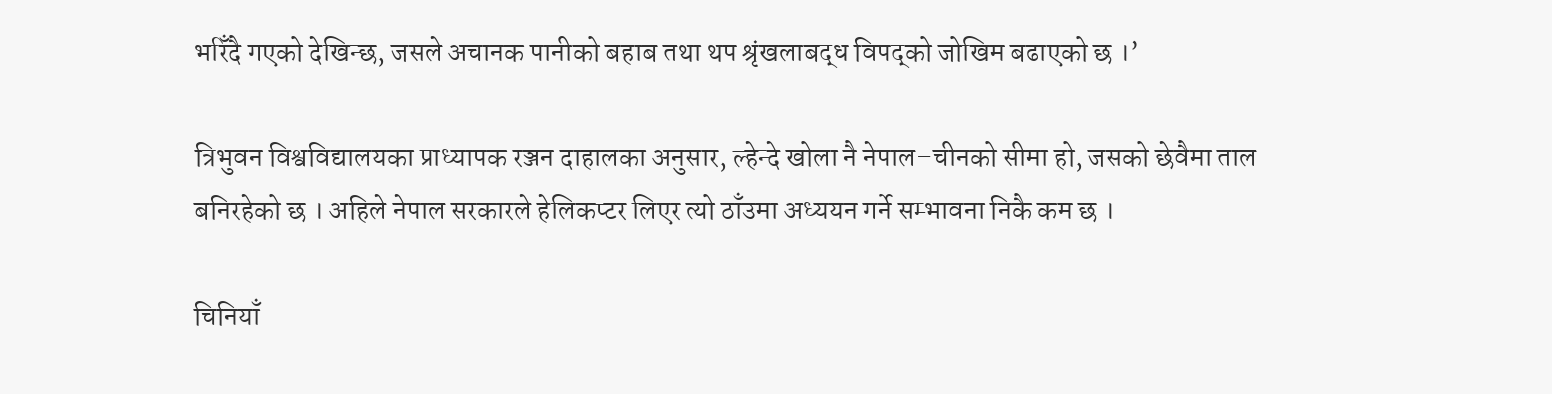भरिँदै गएको देखिन्छ, जसले अचानक पानीको बहाब तथा थप श्रृंखलाबद्ध विपद्को जोखिम बढाएको छ ।’

त्रिभुवन विश्वविद्यालयका प्राध्यापक रञ्जन दाहालका अनुसार, ल्हेन्दे खोला नै नेपाल–चीनको सीमा हो, जसको छेवैमा ताल बनिरहेको छ । अहिले नेपाल सरकारले हेलिकप्टर लिएर त्यो ठाँउमा अध्ययन गर्ने सम्भावना निकै कम छ ।

चिनियाँ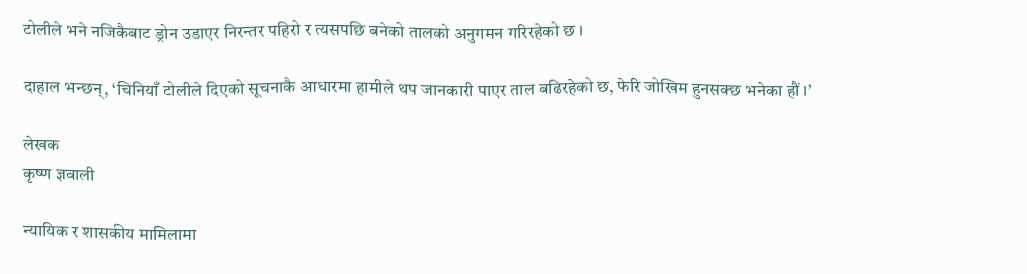टोलीले भने नजिकैबाट ड्रोन उडाएर निरन्तर पहिरो र त्यसपछि बनेको तालको अनुगमन गरिरहेको छ ।

दाहाल भन्छन्, ‘चिनियाँ टोलीले दिएको सूचनाकै आधारमा हामीले थप जानकारी पाएर ताल बढिरहेको छ, फेरि जोखिम हुनसक्छ भनेका हौं ।’

लेखक
कृष्ण ज्ञवाली

न्यायिक र शासकीय मामिलामा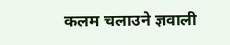कलम चलाउने ज्ञवाली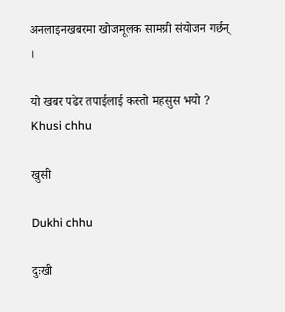अनलाइनखबरमा खोजमूलक सामग्री संयोजन गर्छन् ।

यो खबर पढेर तपाईलाई कस्तो महसुस भयो ?
Khusi chhu

खुसी

Dukhi chhu

दुःखी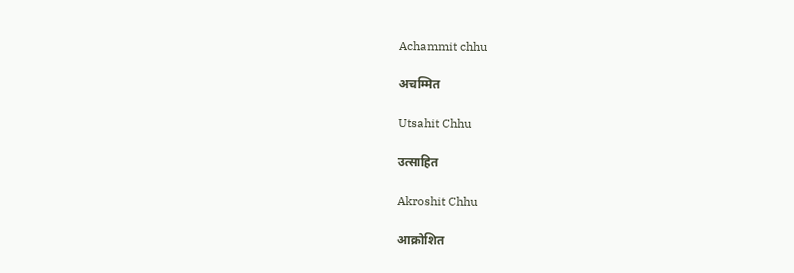Achammit chhu

अचम्मित

Utsahit Chhu

उत्साहित

Akroshit Chhu

आक्रोशित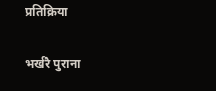प्रतिक्रिया

भर्खरै पुराना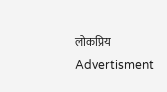लोकप्रिय
Advertisment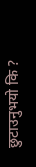छुटाउनुभयो कि ?